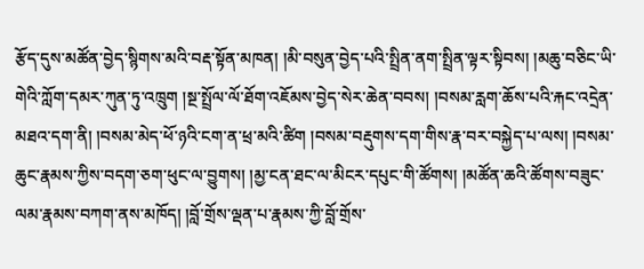རྩོད་དུས་མཚོན་བྱེད་སྙིགས་མའི་བརྡ་སྟོན་མཁན། །མི་བསུན་བྱེད་པའི་སྤྲིན་ནག་སྤྲིན་ལྟར་སྟིབས། །མཆུ་བཅིང་ཡི་གེའི་ཀློག་དམར་ཀུན་ཏུ་འཁྲུག །སྔ་སྤྲོལ་ལོ་ཐོག་འཇོམས་བྱེད་སེར་ཆེན་བབས། །བསམ་རླག་ཆོས་པའི་རྐང་འདྲེན་མཐའ་དག་ནི། །བསམ་མེད་ཕོ་ཉའི་ངག་ན་ཕྲ་མའི་ཚིག །བསམ་བརྡུགས་དག་གིས་རྣ་བར་བསྐྱེད་པ་ལས། །བསམ་ཆུང་རྣམས་ཀྱིས་བདག་ཅག་ཕུང་ལ་བྱུགས། །མྱ་ངན་ཐང་ལ་མིངར་དཔུང་གི་ཚོགས། །མཚོན་ཆའི་ཚོགས་བཟུང་ལམ་རྣམས་བཀག་ནས་མཁོད། །བློ་གྲོས་ལྡན་པ་རྣམས་ཀྱི་བློ་གྲོས་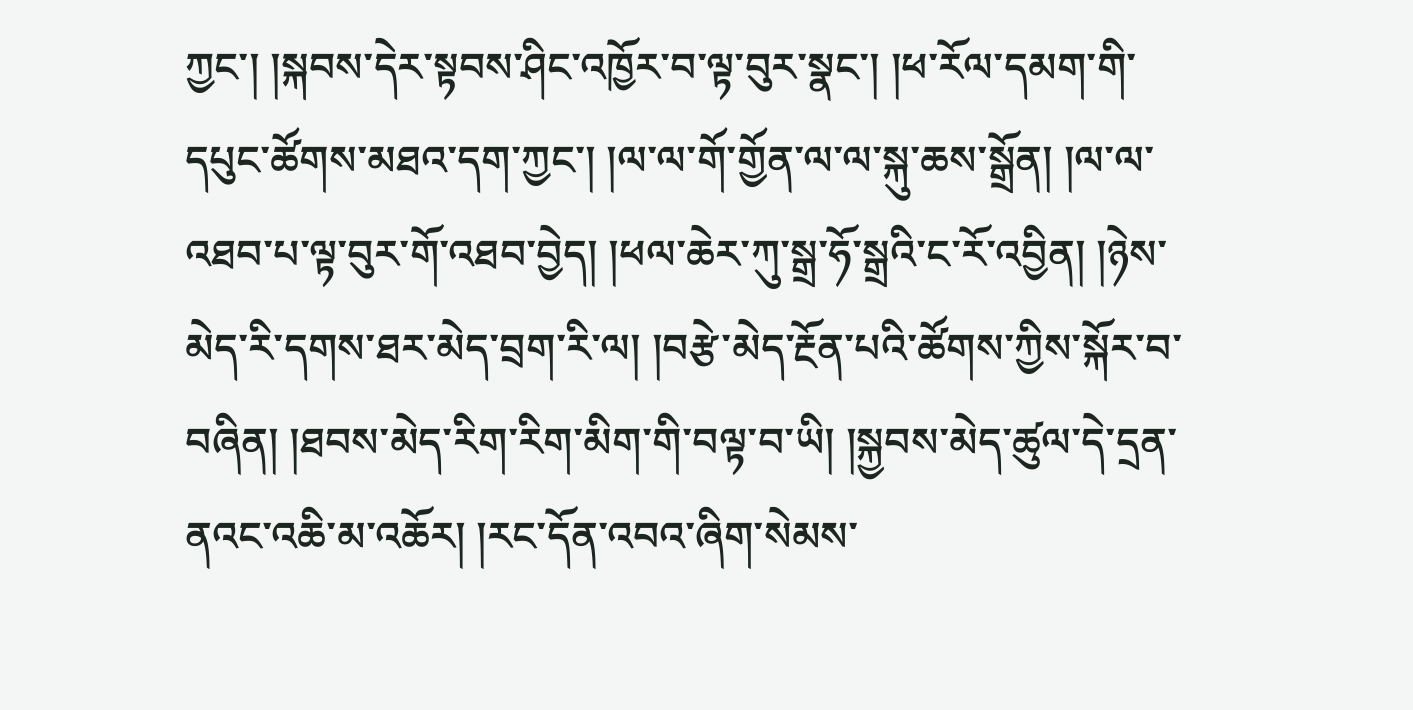ཀྱང་། །སྐབས་དེར་སྟབས་ཤིང་འཁྱོར་བ་ལྟ་བུར་སྣང་། །ཕ་རོལ་དམག་གི་དཔུང་ཚོགས་མཐའ་དག་ཀྱང་། །ལ་ལ་གོ་གྱོན་ལ་ལ་སྐུ་ཆས་སྒྲོན། །ལ་ལ་འཐབ་པ་ལྟ་བུར་གོ་འཐབ་བྱེད། །ཕལ་ཆེར་ཀུ་སྒྲ་ཧོ་སྒྲའི་ང་རོ་འབྱིན། །ཉེས་མེད་རི་དགས་ཐར་མེད་བྲག་རི་ལ། །བརྩེ་མེད་རྔོན་པའི་ཚོགས་ཀྱིས་སྐོར་བ་བཞིན། །ཐབས་མེད་རིག་རིག་མིག་གི་བལྟ་བ་ཡི། །སྐྱབས་མེད་ཚུལ་དེ་དྲན་ནའང་འཆི་མ་འཆོར། །རང་དོན་འབའ་ཞིག་སེམས་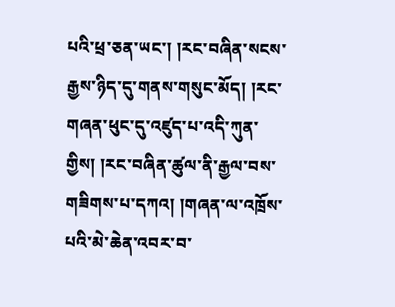པའི་ཕྲ་ཅན་ཡང་། །རང་བཞིན་སངས་རྒྱས་ཉིད་དུ་གནས་གསུང་མོད། །རང་གཞན་ཕུང་དུ་འཛུད་པ་འདི་ཀུན་གྱིས། །རང་བཞིན་ཚུལ་ནི་རྒྱལ་བས་གཟིགས་པ་དཀའ། །གཞན་ལ་འཁྲོས་པའི་མེ་ཆེན་འབར་བ་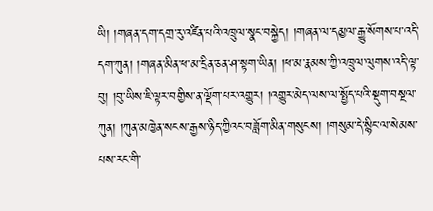ཡི། །གཞན་དག་དགྲ་རུ་འཛིན་པའི་འཁྲུལ་སྣང་བསྐྱེད། །གཞན་ལ་དམྱལ་རྒྱུ་སོགས་པ་འདི་དག་ཀུན། །གཞན་མིན་ཕ་མ་དྲིན་ཅན་ཤ་སྟག་ཡིན། །ཕ་མ་རྣམས་ཀྱི་འཁྲུལ་ལུགས་འདི་ལྟ་བུ། །བུ་ཡིས་ཇི་ལྟར་བགྱིས་ན་ལྡོག་པར་འགྱུར། །འགྱུར་མེད་ལས་ལ་སྤྱོད་པའི་སྡུག་བསྔལ་ཀུན། །ཀུན་མཁྱེན་སངས་རྒྱས་ཉིད་ཀྱིའང་བཟློག་མིན་གསུངས། །གསུམ་དེ་སྙིང་ལ་སེམས་པས་རང་གི་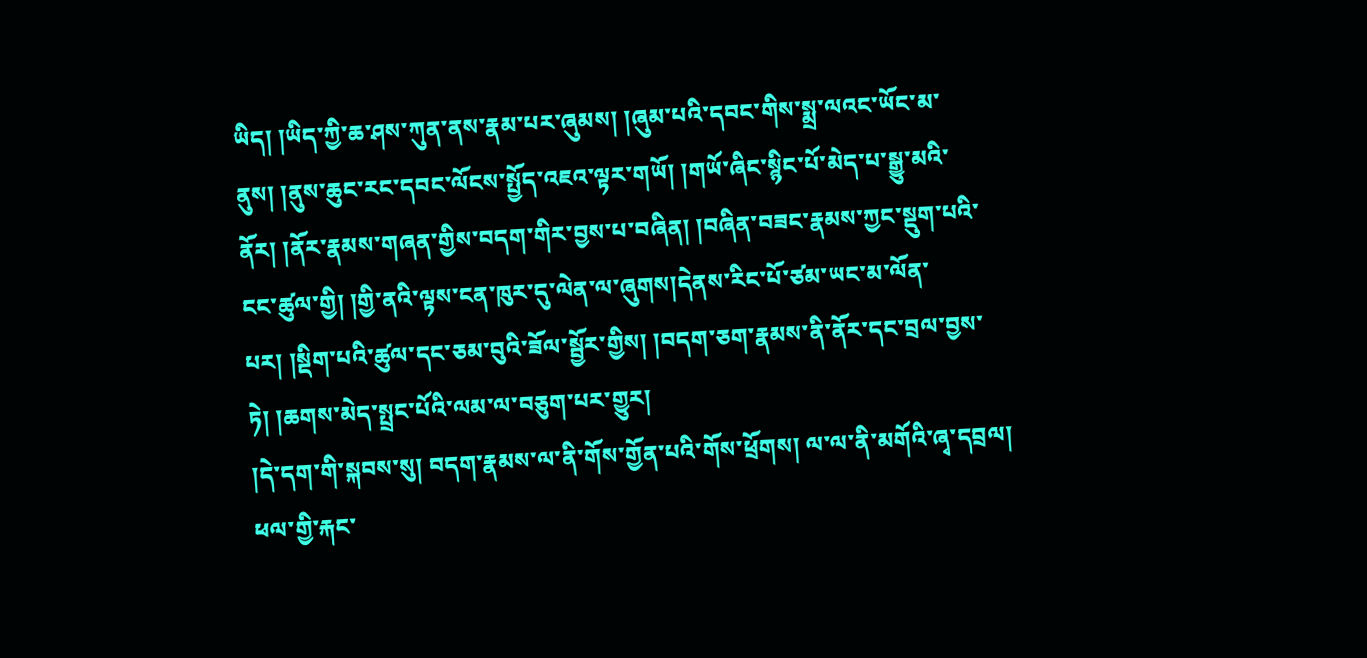ཡིད། །ཡིད་ཀྱི་ཆ་ཤས་ཀུན་ནས་རྣམ་པར་ཞུམས། །ཞུམ་པའི་དབང་གིས་སྨྲ་ལའང་ཡོང་མ་ནུས། །ནུས་ཆུང་རང་དབང་ལོངས་སྤྱོད་འཇའ་ལྟར་གཡོ། །གཡོ་ཞིང་སྙིང་པོ་མེད་པ་སྒྱུ་མའི་ནོར། །ནོར་རྣམས་གཞན་གྱིས་བདག་གིར་བྱས་པ་བཞིན། །བཞིན་བཟང་རྣམས་ཀྱང་སྡུག་པའི་ངང་ཚུལ་གྱི། །གྱི་ནའི་ལྟས་ངན་ཁུར་དུ་ལེན་ལ་ཞུགས།དེནས་རིང་པོ་ཙམ་ཡང་མ་ལོན་པར། །སྡིག་པའི་ཚུལ་དང་ཅམ་བུའི་ཟོལ་སྦྱོར་གྱིས། །བདག་ཅག་རྣམས་ནི་ནོར་དང་བྲལ་བྱས་ཏེ། །ཆགས་མེད་སྤྲང་པོའི་ལམ་ལ་བཅུག་པར་གྱུར།
།དེ་དག་གི་སྐབས་སུ། བདག་རྣམས་ལ་ནི་གོས་གྱོན་པའི་གོས་ཕྲོགས། ལ་ལ་ནི་མགོའི་ཞྭ་དབྲལ། ཕལ་གྱི་རྐང་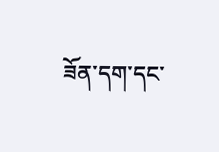ཟོན་དག་དང་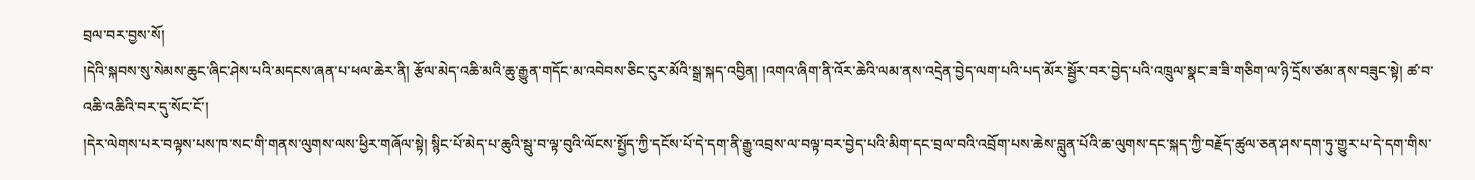བྲལ་བར་བྱས་སོ།
།དེའི་སྐབས་སུ་སེམས་ཆུང་ཞིང་ཤེས་པའི་མདངས་ཞན་པ་ཕལ་ཆེར་ནི། རྩོལ་མེད་འཆི་མའི་ཆུ་རྒྱུན་གདོང་མ་འབེབས་ཅིང་ངུར་མོའི་སྒྲ་སྐད་འབྱིན། །འགའ་ཞིག་ནི་འོར་ཆེའི་ལམ་ནས་འདྲེན་བྱེད་ལག་པའི་པད་མོར་སྦྱོར་བར་བྱེད་པའི་འཁྲུལ་སྣང་ཟ་ཟི་གཅིག་ལ་ཉི་དྲོས་ཙམ་ནས་བཟུང་སྟེ། ཚ་བ་འཆི་འཆིའི་བར་དུ་སོང་ངོ་།
།དེར་ལེགས་པར་བལྟས་པས་ཁ་སང་གི་གནས་ལུགས་ལས་ཕྱིར་གཞོལ་སྟེ། སྙིང་པོ་མེད་པ་ཆུའི་སྦུ་བ་ལྟ་བུའི་ལོངས་སྤྱོད་ཀྱི་དངོས་པོ་དེ་དག་ནི་རྒྱུ་འབྲས་ལ་བལྟ་བར་བྱེད་པའི་མིག་དང་བྲལ་བའི་འབྲོག་པས་ཆེས་བླུན་པོའི་ཆ་ལུགས་དང་སྐད་ཀྱི་བརྗོད་ཚུལ་ཅན་ཤས་དག་ཏུ་གྱུར་པ་དེ་དག་གིས་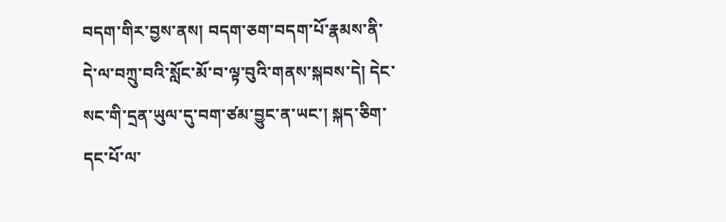བདག་གིར་བྱས་ནས། བདག་ཅག་བདག་པོ་རྣམས་ནི་དེ་ལ་བཀྲུ་བའི་སློང་མོ་བ་ལྟ་བུའི་གནས་སྐབས་དེ། དེང་སང་གི་དྲན་ཡུལ་དུ་བག་ཙམ་བྱུང་ན་ཡང་། སྐད་ཅིག་དང་པོ་ལ་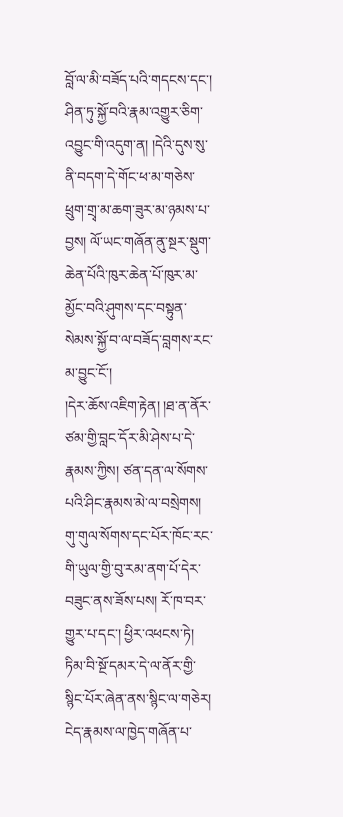བློ་ལ་མི་བཟོད་པའི་གདངས་དང་། ཤིན་ཏུ་སྐྱོ་བའི་རྣམ་འགྱུར་ཅིག་འབྱུང་གི་འདུག་ན། །དེའི་དུས་སུ་ནི་བདག་དེ་གོང་ཕ་མ་གཅེས་ཕྲུག་གྲྭ་མ་ཆག་ཟུར་མ་ཉམས་པ་བྱས། ལོ་ཡང་གཞོན་ནུ་སྔར་སྡུག་ཆེན་པོའི་ཁུར་ཆེན་པོ་ཁུར་མ་མྱོང་བའི་ཤུགས་དང་བསྟུན་སེམས་སྐྱོ་བ་ལ་བཟོད་བླགས་རང་མ་བྱུང་ངོ་།
།དེར་ཆོས་འཇིག་རྟེན། །ཐ་ན་ནོར་ཙམ་གྱི་བླང་དོར་མི་ཤེས་པ་དེ་རྣམས་ཀྱིས། ཙན་དན་ལ་སོགས་པའི་ཤིང་རྣམས་མེ་ལ་བསྲེགས། གུ་གུལ་སོགས་དང་པོར་ཁོང་རང་གི་ཡུལ་གྱི་བུ་རམ་ནག་པོ་དེར་བཟུང་ནས་ཟོས་པས། རོ་ཁ་བར་གྱུར་པ་དང་། ཕྱིར་འཕངས་ཏེ། ཏིམ་བི་སྔོ་དམར་དེ་ལ་ནོར་གྱི་སྙིང་པོར་ཞེན་ནས་སྙིང་ལ་གཅེར། ངེད་རྣམས་ལ་ཁྱེད་གཞོན་པ་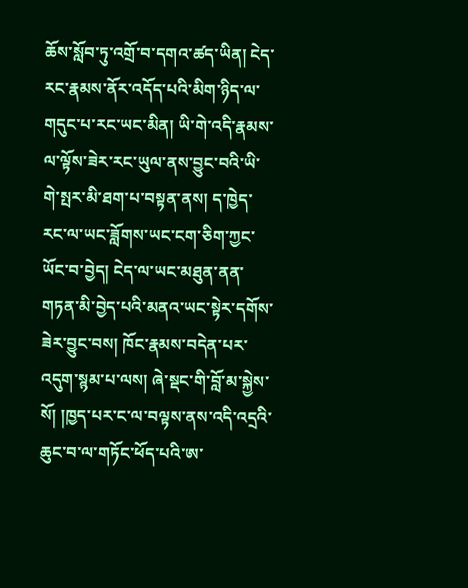ཆོས་སློབ་ཏུ་འགྲོ་བ་དགའ་ཚད་ཡིན། ངེད་རང་རྣམས་ནོར་འདོད་པའི་མིག་ཉིད་ལ་གདུང་པ་རང་ཡང་མིན། ཡི་གེ་འདི་རྣམས་ལ་ལྟོས་ཟེར་རང་ཡུལ་ནས་བྱུང་བའི་ཡི་གེ་སྤར་མི་ཐག་པ་བསྟན་ནས། ད་ཁྱེད་རང་ལ་ཡང་ཟློགས་ཡང་ངག་ཅིག་ཀྱང་ཡོང་བ་བྱེད། ངེད་ལ་ཡང་མཐུན་ནན་གཏན་མི་བྱེད་པའི་མནའ་ཡང་སྟེར་དགོས་ཟེར་བྱུང་བས། ཁོང་རྣམས་བདེན་པར་འདུག་སྙམ་པ་ལས། ཞེ་སྡང་གི་བློ་མ་སྐྱེས་སོ། །ཁྱད་པར་ང་ལ་བལྟས་ནས་འདི་འདྲའི་ཆུང་བ་ལ་གཏོང་ཕོད་པའི་ཨ་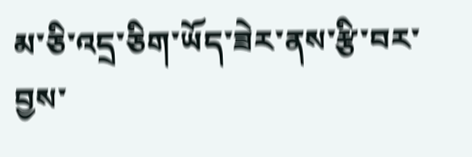མ་ཅི་འདྲ་ཅིག་ཡོད་ཟེར་ནས་རྩི་བར་བྱས་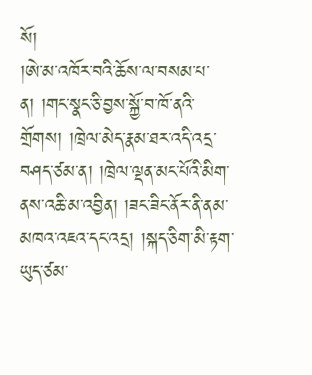སོ།
།ཨེ་མ་འཁོར་བའི་ཆོས་ལ་བསམ་པ་ན། །གང་སྣང་ཅི་བྱས་སྐྱོ་བ་ཁོ་ནའི་གྲོགས། །ཁྲེལ་མེད་རྣམ་ཐར་འདི་འདྲ་བཤད་ཙམ་ན། །ཁྲེལ་ལྡན་མང་པོའི་མིག་ནས་འཆི་མ་འབྱིན། །ཟང་ཟིང་ནོར་ནི་ནམ་མཁའ་འཇའ་དང་འདྲ། །སྐད་ཅིག་མི་རྟག་ཡུད་ཙམ་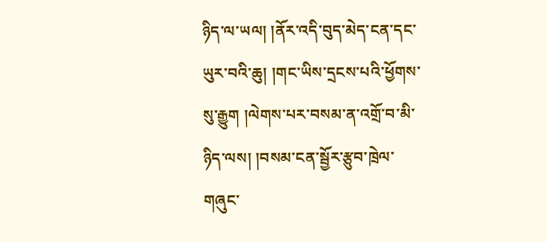ཉིད་ལ་ཡལ། །ནོར་འདི་བུད་མེད་ངན་དང་ཡུར་བའི་ཆུ། །གང་ཡིས་དྲངས་པའི་ཕྱོགས་སུ་རྒྱུག །ལེགས་པར་བསམ་ན་འགྲོ་བ་མི་ཉིད་ལས། །བསམ་ངན་སྦྱོར་རྩུབ་ཁྲེལ་གཞུང་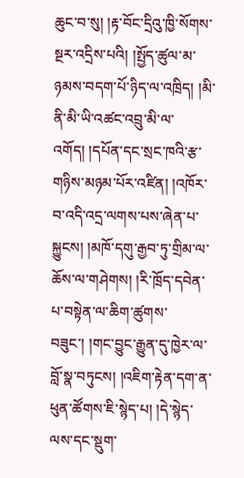ཆུང་བ་སུ། །རྟ་བོང་དྲིའུ་ཁྱི་སོགས་སྔར་འདྲིས་པའི། །སྤྱོད་ཚུལ་མ་ཉམས་བདག་པོ་ཉིད་ལ་འཁྲིད། །མི་ནི་མི་ཡི་འཚང་འབྲུ་མི་ལ་འགོད། །དཔོན་དང་སྲང་ཁའི་རྩ་གཉིས་མཉམ་པོར་འཛིན། །འཁོར་བ་འདི་འདྲ་ལགས་པས་ཞེན་པ་སྐྱུངས། །མཁོ་དགུ་རྒྱབ་ཏུ་གྲིམ་ལ་ཆོས་ལ་གཤེགས། །རི་ཁྲོད་དབེན་པ་བསྟེན་ལ་ཆིག་ཚུགས་བཟུང་། །གང་བྱུང་རྒྱུན་དུ་ཁྱེར་ལ་བློ་སྣ་བཏུངས། །འཇིག་རྟེན་དག་ན་ཕུན་ཚོགས་ཇི་སྙེད་པ། །དེ་སྙེད་ལས་དང་སྡུག་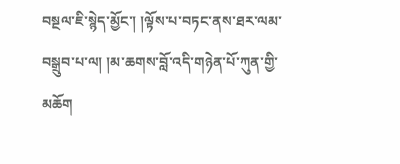བསྔལ་ཇི་སྙེད་མྱོང་། །ལྟོས་པ་བཏང་ནས་ཐར་ལམ་བསྒྲུབ་པ་ལ། །མ་ཆགས་བློ་འདི་གཉེན་པོ་ཀུན་གྱི་མཆོག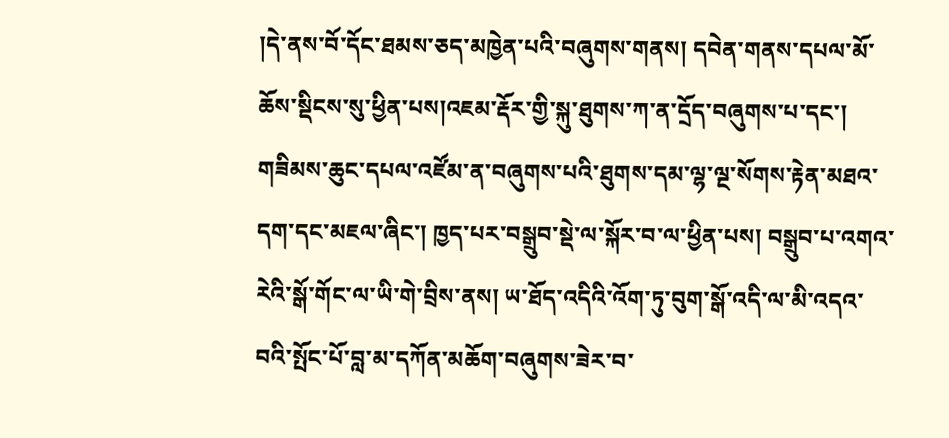།དེ་ནས་བོ་དོང་ཐམས་ཅད་མཁྱེན་པའི་བཞུགས་གནས། དབེན་གནས་དཔལ་མོ་ཆོས་སྡིངས་སུ་ཕྱིན་པས།འཇམ་རྡོར་གྱི་སྐུ་ཐུགས་ཀ་ན་དྲོད་བཞུགས་པ་དང་། གཟིམས་ཆུང་དཔལ་འཛོམ་ན་བཞུགས་པའི་ཐུགས་དམ་ལྷ་ལྔ་སོགས་རྟེན་མཐའ་དག་དང་མཇལ་ཞིང་། ཁྱད་པར་བསྒྲུབ་སྡེ་ལ་སྐོར་བ་ལ་ཕྱིན་པས། བསྒྲུབ་པ་འགའ་རེའི་སྒོ་གོང་ལ་ཡི་གེ་བྲིས་ནས། ཡ་ཐོད་འདིའི་འོག་ཏུ་བུག་སྒོ་འདི་ལ་མི་འདའ་བའི་སྤོང་པོ་བླ་མ་དཀོན་མཆོག་བཞུགས་ཟེར་བ་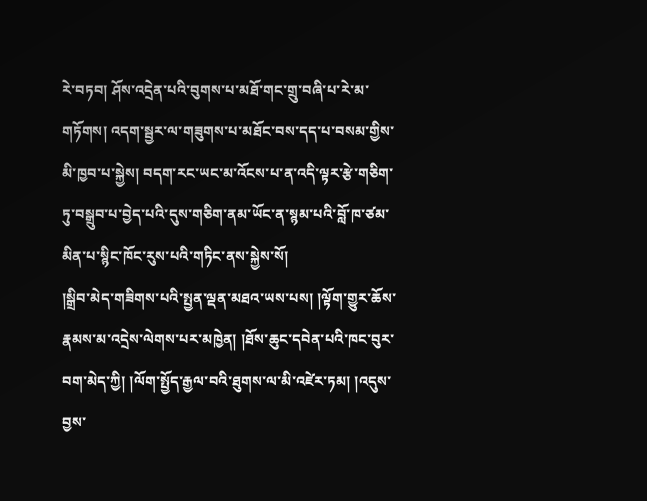རེ་བཏབ། ཤོས་འདྲེན་པའི་བུགས་པ་མཐོ་གང་གྲུ་བཞི་པ་རེ་མ་གཏོགས། འདག་སྦྱར་ལ་གཟུགས་པ་མཐོང་བས་དད་པ་བསམ་གྱིས་མི་ཁྱབ་པ་སྐྱེས། བདག་རང་ཡང་མ་འོངས་པ་ན་འདི་ལྟར་རྩེ་གཅིག་ཏུ་བསྒྲུབ་པ་བྱེད་པའི་དུས་གཅིག་ནམ་ཡོང་ན་སྙམ་པའི་བློ་ཁ་ཙམ་མིན་པ་སྙིང་ཁོང་རུས་པའི་གཏིང་ནས་སྐྱེས་སོ།
།སྒྲིབ་མེད་གཟིགས་པའི་སྤྱན་ལྡན་མཐའ་ཡས་པས། །ལྟོག་གྱུར་ཆོས་རྣམས་མ་འདྲེས་ལེགས་པར་མཁྱེན། །ཐོས་ཆུང་དབེན་པའི་ཁང་བུར་བག་མེད་ཀྱི། །ལོག་སྤྱོད་རྒྱལ་བའི་ཐུགས་ལ་མི་འཛེར་ཏམ། །འདུས་བྱས་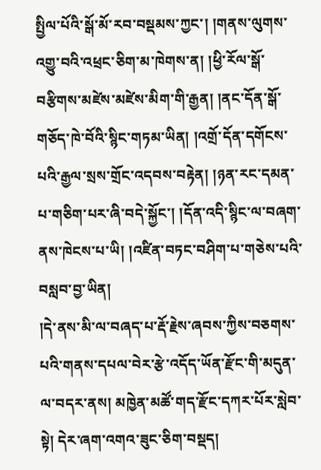སྤྱིལ་པོའི་སྒོ་མོ་རབ་བསྡམས་ཀྱང་། །གནས་ལུགས་འགྱུ་བའི་འཕྲང་ཅིག་མ་ཁེགས་ན། །ཕྱི་རོལ་སྒོ་བརྩིགས་མཛེས་མཛེས་མིག་གི་རྒྱན། །ནང་དོན་སྒོ་གཅོད་ཁེ་བོའི་སྙིང་གཏམ་ཡིན། །འགྲོ་དོན་དགོངས་པའི་རྒྱལ་སྲས་གྲོང་འདབས་བརྟེན། །ཉན་རང་དམན་པ་གཅིག་པར་ཞི་བདེ་སྐྱོང་། །དོན་འདི་སྙིང་ལ་བཞག་ནས་ཁེངས་པ་ཡི། །འཛིན་བཏང་བཤིག་པ་གཅེས་པའི་བསླབ་བྱ་ཡིན།
།དེ་ནས་མི་ལ་བཞད་པ་རྡོ་རྗེས་ཞབས་ཀྱིས་བཅགས་པའི་གནས་དཔལ་བེར་རྩེ་འདོད་ཡོན་རྫོང་གི་མདུན་ལ་བདར་ནས། མཁྱེན་མཚོ་གད་རྫོང་དཀར་པོར་སླེབ་སྟེ། དེར་ཞག་འགའ་ཟུང་ཅིག་བསྡད།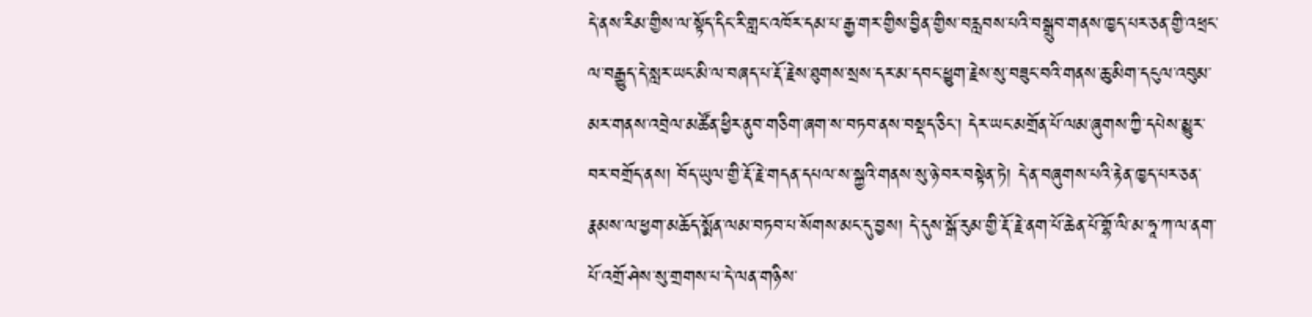དེ་ནས་རིམ་གྱིས་ལ་སྟོད་དིང་རི་གླང་འཁོར་དམ་པ་རྒྱ་གར་གྱིས་བྱིན་གྱིས་བརླབས་པའི་བསྒྲུབ་གནས་ཁྱད་པར་ཅན་གྱི་འཕྲང་ལ་བརྒྱུད་དེ་སླར་ཡང་མི་ལ་བཞད་པ་རྡོ་རྗེས་ཐུགས་སྲས་དར་མ་དབང་ཕྱུག་རྗེས་སུ་བཟུང་བའི་གནས་ཆུ་མིག་དངུལ་འབུམ་མར་གནས་འབྲེལ་མཚོན་ཕྱིར་ནུབ་གཅིག་ཞག་ས་བཏབ་ནས་བསྡད་ཅིང་། དེར་ཡང་མགྲོན་པོ་ལམ་ཞུགས་ཀྱི་དཔེས་མྱུར་བར་བགྲོད་ནས། བོད་ཡུལ་གྱི་རྡོ་རྗེ་གདན་དཔལ་ས་སྐྱའི་གནས་སུ་ཉེ་བར་བསྟེན་ཏེ། དེ་ན་བཞུགས་པའི་རྟེན་ཁྱད་པར་ཅན་རྣམས་ལ་ཕྱག་མཆོད་སྨོན་ལམ་བཏབ་པ་སོགས་མང་དུ་བྱས། དེ་དུས་སྒོ་རུམ་གྱི་རྡོ་རྗེ་ནག་པོ་ཆེན་པོ་གྷོ་ལི་མ་ཧཱ་ཀ་ལ་ནག་པོ་འགྲོ་ཤེས་སུ་གྲགས་པ་དེ་ལན་གཉིས་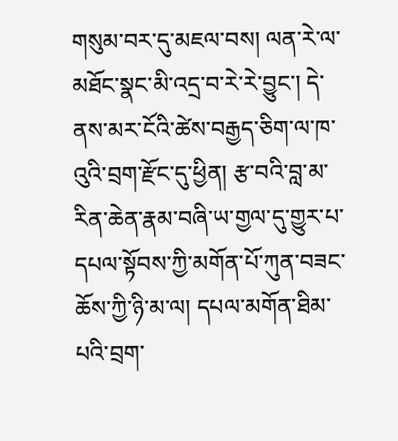གསུམ་བར་དུ་མཇལ་བས། ལན་རེ་ལ་མཐོང་སྣང་མི་འདྲ་བ་རེ་རེ་བྱུང་། དེ་ནས་མར་ངོའི་ཚེས་བརྒྱད་ཅིག་ལ་ཁ་འུའི་བྲག་རྫོང་དུ་ཕྱིན། རྩ་བའི་བླ་མ་རིན་ཆེན་རྣམ་བཞི་ཡ་གྱལ་དུ་གྱུར་པ་དཔལ་སྟོབས་ཀྱི་མགོན་པོ་ཀུན་བཟང་ཆོས་ཀྱི་ཉི་མ་ལ། དཔལ་མགོན་ཐིམ་པའི་བྲག་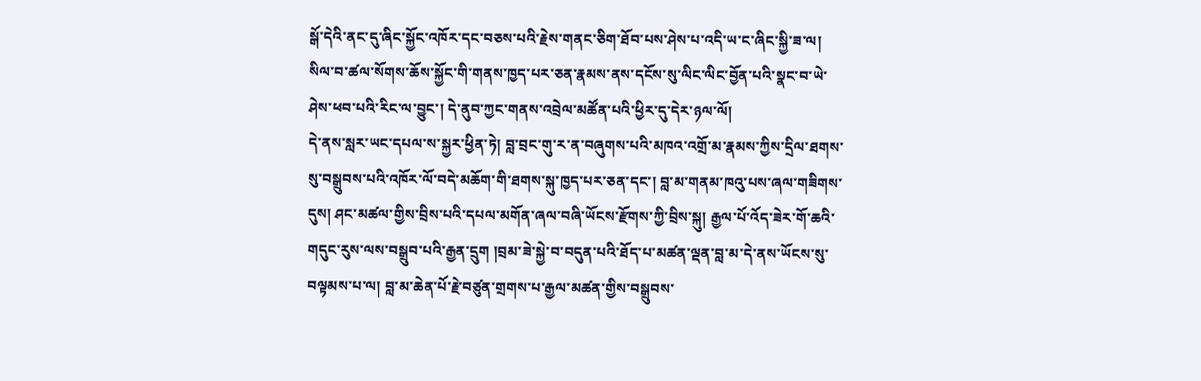སྒོ་དེའི་ནང་དུ་ཞིང་སྐྱོང་འཁོར་དང་བཅས་པའི་རྗེས་གནང་ཅིག་ཐོབ་པས་ཤེས་པ་འདི་ཡ་ང་ཞིང་སྐྱི་ཟ་ལ། སིལ་བ་ཚལ་སོགས་ཆོས་སྐྱོང་གི་གནས་ཁྱད་པར་ཅན་རྣམས་ནས་དངོས་སུ་ལིང་ལིང་བྱོན་པའི་སྣང་བ་ཡེ་ཤེས་ཕབ་པའི་རིང་ལ་བྱུང་། དེ་ནུབ་ཀྱང་གནས་འབྲེལ་མཚོན་པའི་ཕྱིར་དུ་དེར་ཉལ་ལོ།
དེ་ནས་སླར་ཡང་དཔལ་ས་སྐྱར་ཕྱིན་ཏེ། བླ་བྲང་གུ་ར་ན་བཞུགས་པའི་མཁའ་འགྲོ་མ་རྣམས་ཀྱིས་དྲིལ་ཐགས་སུ་བསྒྲུབས་པའི་འཁོར་ལོ་བདེ་མཆོག་གི་ཐགས་སྐུ་ཁྱད་པར་ཅན་དང་། བླ་མ་གནམ་ཁའུ་པས་ཞལ་གཟིགས་དུས། ཤང་མཚལ་གྱིས་བྲིས་པའི་དཔལ་མགོན་ཞལ་བཞི་ཡོངས་རྫོགས་ཀྱི་བྲིས་སྐུ། རྒྱལ་པོ་འོད་ཟེར་གོ་ཆའི་གདུང་རུས་ལས་བསྒྲུབ་པའི་རྒྱན་དྲུག །བྲམ་ཟེ་སྐྱེ་བ་བདུན་པའི་ཐོད་པ་མཚན་ལྡན་བླ་མ་དེ་ནས་ཡོངས་སུ་བལྟམས་པ་ལ། བླ་མ་ཆེན་པོ་རྗེ་བཙུན་གྲགས་པ་རྒྱལ་མཚན་གྱིས་བསྒྲུབས་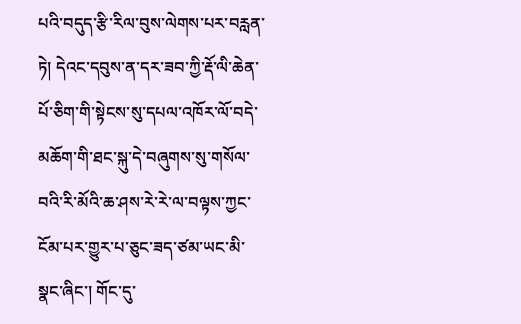པའི་བདུད་རྩི་རིལ་བུས་ལེགས་པར་བརླན་ཏེ། དེའང་དབུས་ན་དར་ཟབ་ཀྱི་རྡོ་ལི་ཆེན་པོ་ཅིག་གི་སྟེངས་སུ་དཔལ་འཁོར་ལོ་བདེ་མཆོག་གི་ཐང་སྐུ་དེ་བཞུགས་སུ་གསོལ་བའི་རི་མོའི་ཆ་ཤས་རེ་རེ་ལ་བལྟས་ཀྱང་ངོམ་པར་གྱུར་པ་ཅུང་ཟད་ཙམ་ཡང་མི་སྣང་ཞིང་། གོང་དུ་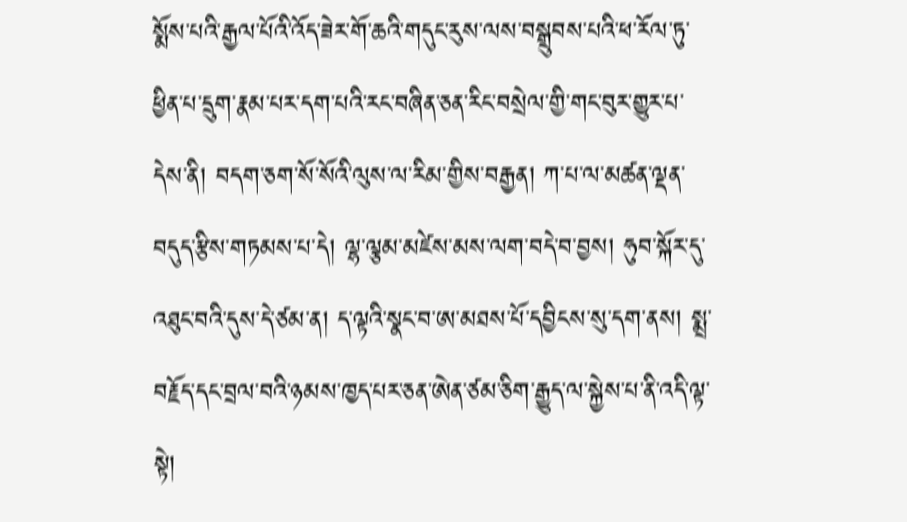སྨོས་པའི་རྒྱལ་པོའི་འོད་ཟེར་གོ་ཆའི་གདུང་རུས་ལས་བསྒྲུབས་པའི་ཕ་རོལ་ཏུ་ཕྱིན་པ་དྲུག་རྣམ་པར་དག་པའི་རང་བཞིན་ཅན་རིང་བསྲེལ་གྱི་གང་བུར་གྱུར་པ་དེས་ནི། བདག་ཅག་སོ་སོའི་ལུས་ལ་རིམ་གྱིས་བརྒྱན། ཀ་པ་ལ་མཚན་ལྡན་བདུད་རྩིས་གཏམས་པ་དེ། ལྷ་ལྕམ་མཛེས་མས་ལག་བདེ་བ་བྱས། ཧུབ་སྐོར་དུ་འཐུང་བའི་དུས་དེ་ཙམ་ན། ད་ལྟའི་སྣང་བ་ཨ་མཐས་པོ་དབྱིངས་སུ་དག་ནས། སྨྲ་བརྗོད་དང་བྲལ་བའི་ཉམས་ཁྱད་པར་ཅན་ཨེན་ཙམ་ཅིག་རྒྱུད་ལ་སྐྱེས་པ་ནི་འདི་ལྟ་སྟེ།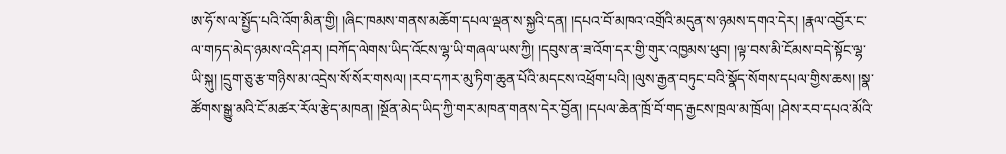ཨ་ཧོ་ས་ལ་སྤྱོད་པའི་འོག་མིན་གྱི། །ཞིང་ཁམས་གནས་མཆོག་དཔལ་ལྡན་ས་སྐྱའི་དན། །དཔའ་བོ་མཁའ་འགྲོའི་མདུན་ས་ཉམས་དགའ་དེར། །རྣལ་འབྱོར་ང་ལ་གཏད་མེད་ཉམས་འདི་ཤར། །བཀོད་ལེགས་ཡིད་འོངས་ལྷ་ཡི་གཞལ་ཡས་ཀྱི། །དབུས་ན་ཟ་འོག་དར་གྱི་གུར་འཁྱམས་ཕུབ། །ལྟ་བས་མི་ངོམས་བདེ་སྟོང་ལྷ་ཡི་སྐུ། །དྲུག་ཅུ་རྩ་གཉིས་མ་འདྲེས་སོ་སོར་གསལ། །རབ་དཀར་མུ་ཏིག་ཆུན་པོའི་མདངས་འཕྲོག་པའི། །ལུས་རྒྱན་བཏུང་བའི་སྣོད་སོགས་དཔལ་གྱིས་ཆས། །སྣ་ཚོགས་སྒྱུ་མའི་ངོ་མཚར་རོལ་རྩེད་མཁན། །སྔོན་མེད་ཡིད་ཀྱི་གར་མཁན་གནས་དེར་བྱོན། །དཔལ་ཆེན་ཁྲོ་བོ་གད་རྒྱངས་ཁྲལ་མ་ཁྲོལ། །ཤེས་རབ་དཔའ་མོའི་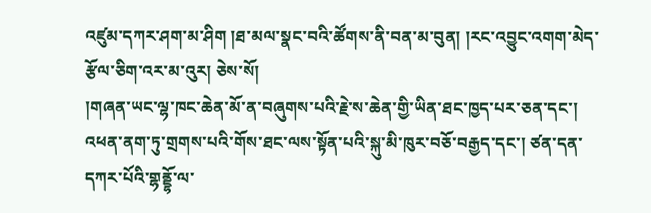འཛུམ་དཀར་ཤག་མ་ཤིག །ཐ་མལ་སྣང་བའི་ཚོགས་ནི་བན་མ་བུན། །རང་འབྱུང་འགག་མེད་རྩོལ་ཅིག་འར་མ་འུར། ཅེས་སོ།
།གཞན་ཡང་ལྷ་ཁང་ཆེན་མོ་ན་བཞུགས་པའི་རྗེ་ས་ཆེན་གྱི་ཡིན་ཐང་ཁྱད་པར་ཅན་དང་། འཕན་ནག་ཏུ་གྲགས་པའི་གོས་ཐང་ལས་སྟོན་པའི་སྐུ་མི་ཁུར་བཅོ་བརྒྱད་དང་། ཙན་དན་དཀར་པོའི་གྷནྡྷོ་ལ་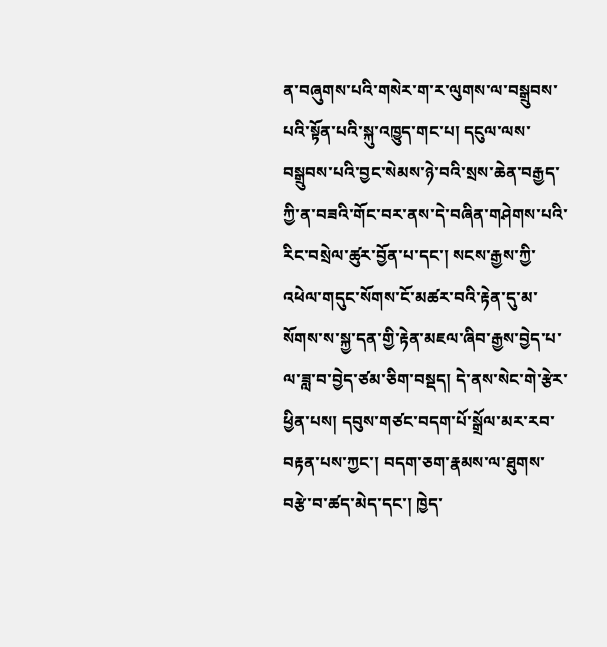ན་བཞུགས་པའི་གསེར་ག་ར་ལུགས་ལ་བསྒྲུབས་པའི་སྟོན་པའི་སྐུ་འཁྱུད་གང་པ། དངུལ་ལས་བསྒྲུབས་པའི་བྱང་སེམས་ཉེ་བའི་སྲས་ཆེན་བརྒྱད་ཀྱི་ན་བཟའི་གོང་བར་ནས་དེ་བཞིན་གཤེགས་པའི་རིང་བསྲེལ་ཚུར་བྱོན་པ་དང་། སངས་རྒྱས་ཀྱི་འཕེལ་གདུང་སོགས་ངོ་མཚར་བའི་རྟེན་དུ་མ་སོགས་ས་སྐྱ་དན་གྱི་རྟེན་མཇལ་ཞིབ་རྒྱས་བྱེད་པ་ལ་ཟླ་བ་བྱེད་ཙམ་ཅིག་བསྡད། དེ་ནས་སེང་གེ་རྩེར་ཕྱིན་པས། དབུས་གཙང་བདག་པོ་སྒྲོལ་མར་རབ་བརྟན་པས་ཀྱང་། བདག་ཅག་རྣམས་ལ་ཐུགས་བརྩེ་བ་ཚད་མེད་དང་། ཁྱེད་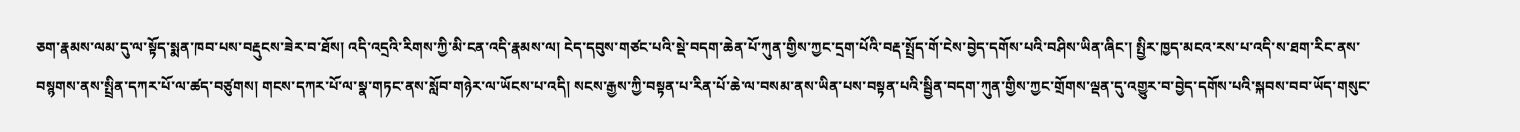ཅག་རྣམས་ལམ་དུ་ལ་སྟོད་སྨན་ཁབ་པས་བརྡུངས་ཟེར་བ་ཐོས། འདི་འདྲའི་རིགས་ཀྱི་མི་ངན་འདི་རྣམས་ལ། ངེད་དབུས་གཙང་པའི་སྡེ་བདག་ཆེན་པོ་ཀུན་གྱིས་ཀྱང་དྲག་པོའི་བརྡ་སྤྲོད་གོ་ངེས་བྱེད་དགོས་པའི་བཤིས་ཡིན་ཞིང་། སྤྱིར་ཁྱད་མངའ་རས་པ་འདི་ས་ཐག་རིང་ནས་བསྙགས་ནས་སྤྲིན་དཀར་པོ་ལ་ཚད་བཙུགས། གངས་དཀར་པོ་ལ་སྣ་གཏང་ནས་སློབ་གཉེར་ལ་ཡོངས་པ་འདི། སངས་རྒྱས་ཀྱི་བསྟན་པ་རིན་པོ་ཆེ་ལ་བསམ་ནས་ཡིན་པས་བསྟན་པའི་སྦྱིན་བདག་ཀུན་གྱིས་ཀྱང་གྲོགས་ལྡན་དུ་འགྱུར་བ་བྱེད་དགོས་པའི་སྐབས་བབ་ཡོད་གསུང་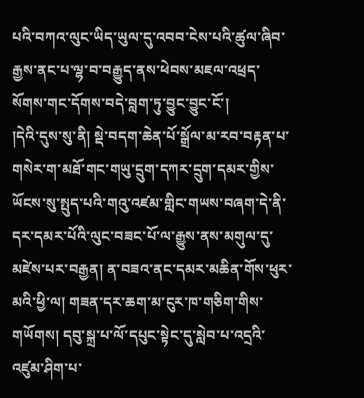པའི་བཀའ་ལུང་ཡིད་ཡུལ་དུ་འབབ་ངེས་པའི་ཚུལ་ཞིབ་རྒྱས་ནང་པ་ལྷ་བ་བརྒྱུད་ནས་ཕེབས་མཇལ་འཕྲད་སོགས་གང་དོགས་བདེ་བླག་ཏུ་བྱུང་བྱུང་ངོ་།
།དེའི་དུས་སུ་ནི། སྡེ་བདག་ཆེན་པོ་སྒྲོལ་མ་རབ་བརྟན་པ་གསེར་ག་མཐོ་གང་གཡུ་དྲུག་དཀར་དྲུག་དམར་གྱིས་ཡོངས་སུ་སྤུད་པའི་གའུ་འཛམ་གླིང་གཡས་བཞག་དེ་ནི་དར་དམར་པོའི་ལུང་བཟང་པོ་ལ་རྒྱུས་ནས་མགུལ་དུ་མཛེས་པར་བརྒྱན། ན་བཟའ་ནང་དམར་མཆིན་གོས་ཕུར་མའི་ཕྱི་ལ། གཟན་དར་ཆག་མ་ངུར་ཁ་གཅིག་གིས་གཡོགས། དབུ་སྐྲ་པ་ལོ་དཔུང་སྟེང་དུ་སླེབ་པ་འདྲའི་འཛུམ་ཤིག་པ་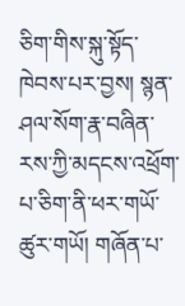ཅིག་གིས་སྐུ་སྟོད་ཁེབས་པར་བྱས། སྙན་ཤལ་སོག་རྣ་བཞིན་རས་ཀྱི་མདངས་འཕྲོག་པ་ཅིག་ནི་ཕར་གཡོ་ཚུར་གཡོ། གཞོན་པ་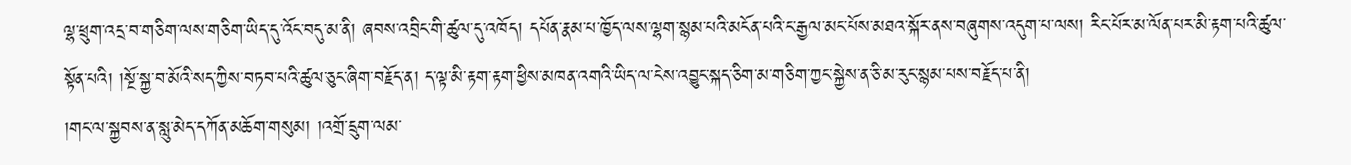ལྷ་ཕྲུག་འདྲ་བ་གཅིག་ལས་གཅིག་ཡིད་དུ་འོང་བདུ་མ་ནི། ཞབས་འབྲིང་གི་ཚུལ་དུ་འཁོད། དཔོན་རྣམ་པ་ཁྱོད་ལས་ལྷག་སྙམ་པའི་མངོན་པའི་ང་རྒྱལ་མང་པོས་མཐའ་སྐོར་ནས་བཞུགས་འདུག་པ་ལས། རིང་པོར་མ་ལོན་པར་མི་རྟག་པའི་ཚུལ་སྟོན་པའི། །སྔོ་སྐྱ་བ་མོའི་སད་ཀྱིས་བཏབ་པའི་ཚུལ་ཅུང་ཞིག་བརྗོད་ན། ད་ལྟ་མི་རྟག་རྟག་ཕྱིས་མཁན་འགའི་ཡིད་ལ་ངེས་འབྱུང་སྐད་ཅིག་མ་གཅིག་ཀྱང་སྐྱེས་ན་ཅི་མ་རུང་སྙམ་པས་བརྗོད་པ་ནི།
།གང་ལ་སྐྱབས་ན་སླུ་མེད་དཀོན་མཆོག་གསུམ། །འགྲོ་དྲུག་ལམ་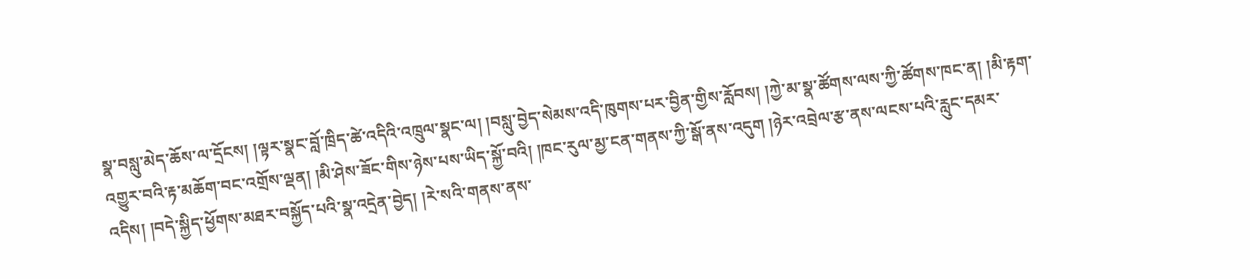སྣ་བསླུ་མེད་ཆོས་ལ་དྲོངས། །ལྟར་སྣང་བློ་ཁྲིད་ཚེ་འདིའི་འཁྲུལ་སྣང་ལ། །བསླུ་བྱེད་སེམས་འདི་ཁུགས་པར་བྱིན་གྱིས་རློབས། །ཀྱེ་མ་སྣ་ཚོགས་ལས་ཀྱི་ཚོགས་ཁང་ན། །མི་རྟག་འགྱུར་བའི་རྟ་མཆོག་བང་འགྲོས་ལྡན། །མི་ཤེས་ཟོང་གིས་ཉེས་པས་ཡིད་སྐྱོ་བའི། །ཁང་རུལ་མྱ་ངན་གནས་ཀྱི་སྒོ་ནས་འདུག །ཉེར་འབྲེལ་རྩ་ནས་ལངས་པའི་རླུང་དམར་འདིས། །བདེ་སྐྱིད་ཕྱོགས་མཐར་བསྐྱོད་པའི་སྣ་འདྲེན་བྱེད། །རེ་སའི་གནས་ནས་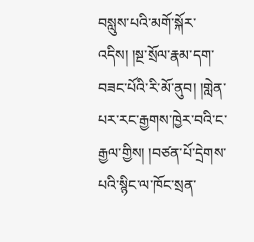བསླུས་པའི་མགོ་སྐོར་འདིས། །སྔ་སྲོལ་རྣམ་དག་བཟང་པོའི་རི་མོ་ནུབ། །གླེན་པར་རང་རྒྱགས་ཁྱེར་བའི་ང་རྒྱལ་གྱིས། །བཙན་པོ་དྲེགས་པའི་སྙིང་ལ་ཁོང་སྲན་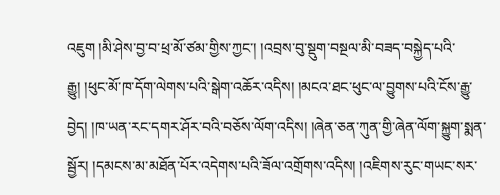འཇུག །མི་ཤེས་བྱ་བ་ཕྲ་མོ་ཙམ་གྱིས་ཀྱང་། །འབྲས་བུ་སྡུག་བསྔལ་མི་བཟད་བསྐྱེད་པའི་རྒྱུ། །ཕུང་མོ་ཁ་དོག་ལེགས་པའི་སྒེག་འཆོར་འདིས། །མངའ་ཐང་ཕུང་ལ་བྱུགས་པའི་ངོས་རྒྱུ་བྱེད། །ཁ་ཡན་རང་དགར་ཤོར་བའི་བཅོས་ལོག་འདིས། །ཞེན་ཅན་ཀུན་གྱི་ཞེན་ལོག་སྐྱུག་སྨན་སྦྱོར། །དམངས་མ་མཐོན་པོར་འདེགས་པའི་ཟོལ་འགྲོགས་འདིས། །འཇིགས་རུང་གཡང་སར་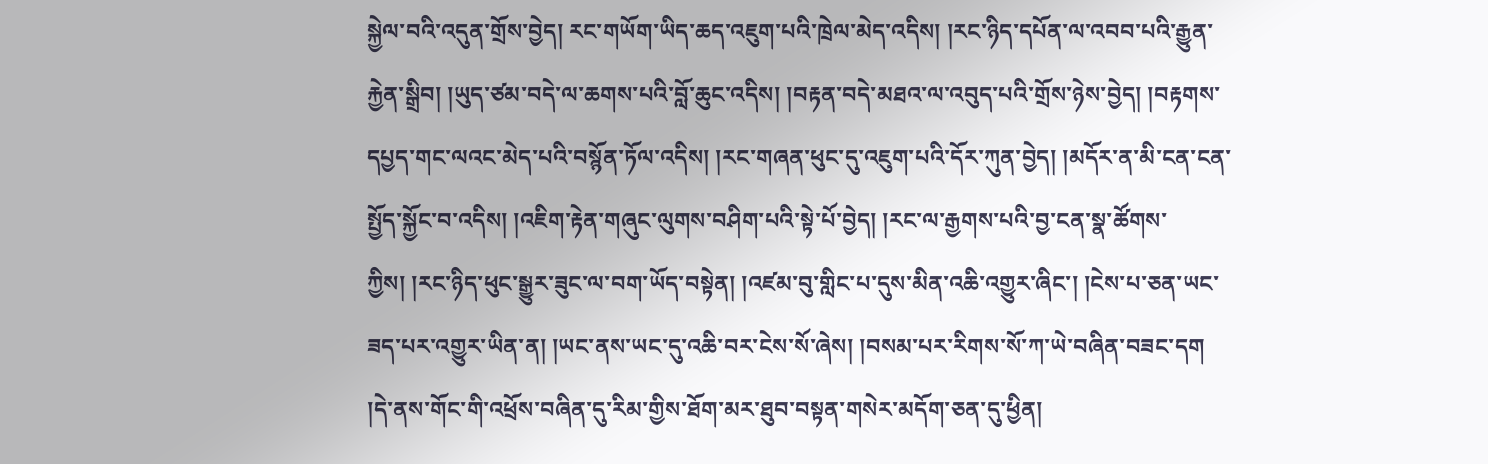སྐྱེལ་བའི་འདུན་གྲོས་བྱེད། རང་གཡོག་ཡིད་ཆད་འཇུག་པའི་ཁྲེལ་མེད་འདིས། །རང་ཉིད་དཔོན་ལ་འབབ་པའི་རྒྱུན་རྐྱེན་སྒྲིབ། །ཡུད་ཙམ་བདེ་ལ་ཆགས་པའི་བློ་ཆུང་འདིས། །བརྟན་བདེ་མཐའ་ལ་འབུད་པའི་གྲོས་ཉེས་བྱེད། །བརྟགས་དཔྱད་གང་ལའང་མེད་པའི་བསྙོན་ཏོལ་འདིས། །རང་གཞན་ཕུང་དུ་འཇུག་པའི་དོར་ཀུན་བྱེད། །མདོར་ན་མི་ངན་ངན་སྤྱོད་སྐྱོང་བ་འདིས། །འཇིག་རྟེན་གཞུང་ལུགས་བཤིག་པའི་སྟེ་པོ་བྱེད། །རང་ལ་རྒྱགས་པའི་བྱ་ངན་སྣ་ཚོགས་ཀྱིས། །རང་ཉིད་ཕུང་སྒྱུར་ཟུང་ལ་བག་ཡོད་བསྟེན། །འཛམ་བུ་གླིང་པ་དུས་མིན་འཆི་འགྱུར་ཞིང་། །ངེས་པ་ཅན་ཡང་ཟད་པར་འགྱུར་ཡིན་ན། །ཡང་ནས་ཡང་དུ་འཆི་བར་ངེས་སོ་ཞེས། །བསམ་པར་རིགས་སོ་ཀ་ཡེ་བཞིན་བཟང་དག
།དེ་ནས་གོང་གི་འཕྲོས་བཞིན་དུ་རིམ་གྱིས་ཐོག་མར་ཐུབ་བསྟན་གསེར་མདོག་ཅན་དུ་ཕྱིན།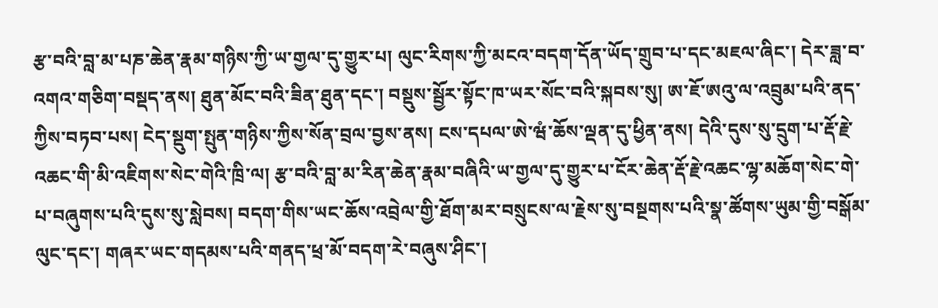རྩ་བའི་བླ་མ་པཎ་ཆེན་རྣམ་གཉིས་ཀྱི་ཡ་གྱལ་དུ་གྱུར་པ། ལུང་རིགས་ཀྱི་མངའ་བདག་དོན་ཡོད་གྲུབ་པ་དང་མཇལ་ཞིང་། དེར་ཟླ་བ་འགའ་གཅིག་བསྡད་ནས། ཐུན་མོང་བའི་ཟིན་ཐུན་དང་། བསྡུས་སྦྱོར་སྟོང་ཁ་ཡར་སོང་བའི་སྐབས་སུ། ཨ་ཇོ་ཨའུ་ལ་འབྲུམ་པའི་ནད་ཀྱིས་བཏབ་པས། ངེད་སྡུག་སྤུན་གཉིས་ཀྱིས་སོན་བྲལ་བྱས་ནས། ངས་དཔལ་ཨེ་ཝཾ་ཆོས་ལྡན་དུ་ཕྱིན་ནས། དེའི་དུས་སུ་དྲུག་པ་རྡོ་རྗེ་འཆང་གི་མི་འཇིགས་སེང་གེའི་ཁྲི་ལ། རྩ་བའི་བླ་མ་རིན་ཆེན་རྣམ་བཞིའི་ཡ་གྱལ་དུ་གྱུར་པ་ངོར་ཆེན་རྡོ་རྗེ་འཆང་ལྷ་མཆོག་སེང་གེ་པ་བཞུགས་པའི་དུས་སུ་སླེབས། བདག་གིས་ཡང་ཆོས་འབྲེལ་གྱི་ཐོག་མར་བསྲུངས་ལ་རྗེས་སུ་བསྔགས་པའི་སྣ་ཚོགས་ཡུམ་གྱི་བསྒོམ་ལུང་དང་། གཞར་ཡང་གདམས་པའི་གནད་ཕྲ་མོ་བདག་རེ་བཞུས་ཤིང་།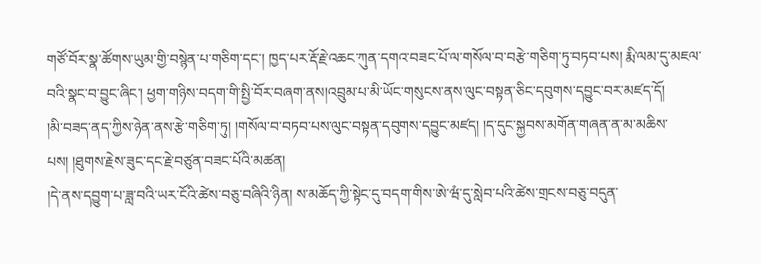གཙོ་བོར་སྣ་ཚོགས་ཡུམ་གྱི་བསྙེན་པ་གཅིག་དང་། ཁྱད་པར་རྡོ་རྗེ་འཆང་ཀུན་དགའ་བཟང་པོ་ལ་གསོལ་བ་བརྩེ་གཅིག་ཏུ་བཏབ་པས། རྨི་ལམ་དུ་མཇལ་བའི་སྣང་བ་བྱུང་ཞིང་། ཕྱག་གཉིས་བདག་གི་སྤྱི་བོར་བཞག་ནས།འབྲུམ་པ་མི་ཡོང་གསུངས་ནས་ལུང་བསྟན་ཅིང་དབུགས་དབྱུང་བར་མཛད་དོ།
།མི་བཟད་ནད་ཀྱིས་ཉེན་ནས་རྩེ་གཅིག་ཏུ། །གསོལ་བ་བཏབ་པས་ལུང་བསྟན་དབུགས་དབྱུང་མཛད། །ད་དུང་སྐྱབས་མགོན་གཞན་ན་མ་མཆིས་པས། །ཐུགས་རྗེས་ཟུང་དང་རྗེ་བཙུན་བཟང་པོའི་མཚན།
།དེ་ནས་དབྱུག་པ་ཟླ་བའི་ཡར་ངོའི་ཚེས་བཅུ་བཞིའི་ཉིན། ས་མཆོད་ཀྱི་སྟེང་དུ་བདག་གིས་ཨེ་ཝཾ་དུ་སླེབ་པའི་ཚེས་གྲངས་བཅུ་བདུན་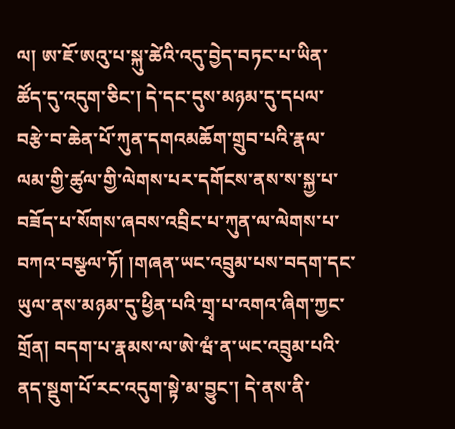ལ། ཨ་ཇོ་ཨའུ་པ་སྐུ་ཚེའི་འདུ་བྱེད་བཏང་པ་ཡིན་ཚོད་དུ་འདུག་ཅིང་། དེ་དང་དུས་མཉམ་དུ་དཔལ་བརྩེ་བ་ཆེན་པོ་ཀུན་དགའམཆོག་གྲུབ་པའི་རྣལ་ལམ་གྱི་ཚུལ་གྱི་ལེགས་པར་དགོངས་ནས་ས་སྐྱ་པ་བཟོད་པ་སོགས་ཞབས་འབྲིང་པ་ཀུན་ལ་ལེགས་པ་བཀའ་བསྩལ་ཏོ། །གཞན་ཡང་འབྲུམ་པས་བདག་དང་ཡུལ་ནས་མཉམ་དུ་ཕྱིན་པའི་གྲྭ་པ་འགའ་ཞིག་ཀྱང་གྲོན། བདག་པ་རྣམས་ལ་ཨེ་ཝཾ་ན་ཡང་འབྲུམ་པའི་ནད་སྡུག་པོ་རང་འདུག་སྟེ་མ་བྱུང་། དེ་ནས་ནི་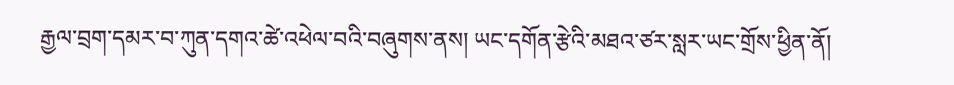རྒྱལ་བྲག་དམར་བ་ཀུན་དགའ་ཚེ་འཕེལ་བའི་བཞུགས་ནས། ཡང་དགོན་རྩེའི་མཐའ་ཙར་སླར་ཡང་གྲོས་ཕྱིན་ནོ།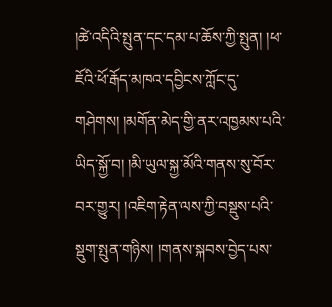།ཚེ་འདིའི་སྤུན་དང་དམ་པ་ཆོས་ཀྱི་སྤུན། །ཕ་ཇོའི་ཕོ་རྒོད་མཁའ་དབྱིངས་ཀློང་དུ་གཤེགས། །མགོན་མེད་གྱི་ནར་འཁྱམས་པའི་ཡིད་སྐྱོ་བ། །མི་ཡུལ་སྐྱ་མོའི་གནས་སུ་བོར་བར་གྱུར། །འཇིག་རྟེན་ལས་ཀྱི་བསྡུས་པའི་སྡུག་སྤུན་གཉིས། །གནས་སྐབས་བྱེད་པས་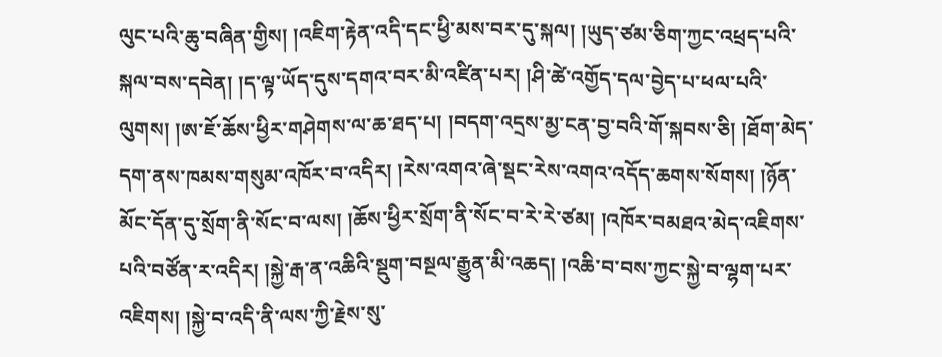ལུང་པའི་ཆུ་བཞིན་གྱིས། །འཇིག་རྟེན་འདི་དང་ཕྱི་མས་བར་དུ་སྐལ། །ཡུད་ཙམ་ཅིག་ཀྱང་འཕྲད་པའི་སྐལ་བས་དབེན། །ད་ལྟ་ཡོད་དུས་དགའ་བར་མི་འཛིན་པར། །ཤི་ཚེ་འགྱོད་དལ་བྱེད་པ་ཕལ་པའི་ལུགས། །ཨ་ཇོ་ཆོས་ཕྱིར་གཤེགས་ལ་ཆ་ཐད་པ། །བདག་འདྲས་མྱ་ངན་བྱ་བའི་གོ་སྐབས་ཅི། །ཐོག་མེད་དག་ནས་ཁམས་གསུམ་འཁོར་བ་འདིར། །རེས་འགའ་ཞེ་སྡང་རེས་འགའ་འདོད་ཆགས་སོགས། །ཉོན་མོང་དོན་དུ་སྲོག་ནི་སོང་བ་ལས། །ཆོས་ཕྱིར་སྲོག་ནི་སོང་བ་རེ་རེ་ཙམ། །འཁོར་བམཐའ་མེད་འཇིགས་པའི་བཙོན་ར་འདིར། །སྐྱེ་རྒ་ན་འཆིའི་སྡུག་བསྔལ་རྒྱུན་མི་འཆད། །འཆི་བ་བས་ཀྱང་སྐྱེ་བ་ལྷག་པར་འཇིགས། །སྐྱེ་བ་འདི་ནི་ལས་ཀྱི་རྗེས་སུ་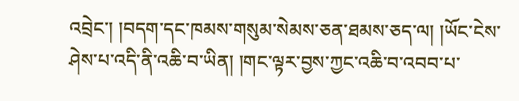འབྲེང་། །བདག་དང་ཁམས་གསུམ་སེམས་ཅན་ཐམས་ཅད་ལ། །ཡོང་ངེས་ཤེས་པ་འདི་ནི་འཆི་བ་ཡིན། །གང་ལྟར་བྱས་ཀྱང་འཆི་བ་འབབ་པ་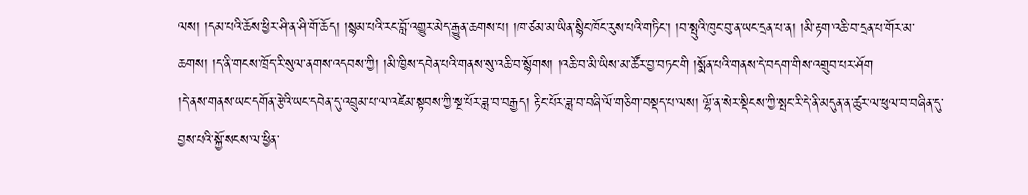ལས། །དམ་པའི་ཆོས་ཕྱིར་ཤི་ན་ཤི་གོ་ཆོད། །སྙམ་པའི་རང་བློ་འགྱུར་མེད་རྒྱུན་ཆགས་པ། །ཁ་ཙམ་མ་ཡིན་སྙིང་ཁོང་རུས་པའི་གཏིང་། །བ་སྤུའི་ཁུང་བུ་ན་ཡང་དྲན་པ་ན། །མི་རྟག་འཆི་བ་དྲན་པ་གོར་མ་ཆགས། །ད་ནི་གངས་ཁྲོད་རི་སུལ་ནགས་འདབས་ཀྱི། །མི་ཁྱིས་དབེན་པའི་གནས་སུ་འཆི་བ་སྙོགས། །འཆི་བ་མི་ཡིས་མ་ཚོར་བྱ་བཏང་གི །སྨོན་པའི་གནས་དེ་བདག་གིས་འགྲུབ་པར་ཤོག
།དེ་ནས་གནས་ཡང་དགོན་རྩེའི་ཡང་དབེན་དུ་འབྲུམ་པ་ལ་འཛེམ་སྟབས་ཀྱི་སྔ་པོར་ཟླ་བ་བརྒྱད། རྟིང་པོར་ཟླ་བ་བཞི་ལོ་གཅིག་བསྡད་པ་ལས། ལྷོ་ན་སེར་སྡིངས་ཀྱི་སྤང་རི་དེ་ནི་མདུན་ན་ཚུར་ལ་ཕུལ་བ་བཞིན་དུ་བྱས་པའི་སྐྱོ་སངས་ལ་ཕྱིན་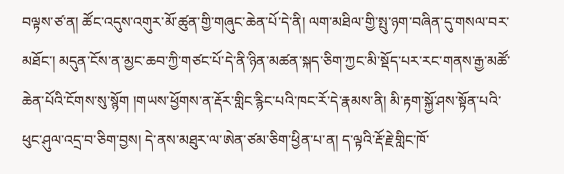བལྟས་ཙ་ན། ཚོང་འདུས་འགུར་མོ་ཚུན་གྱི་གཞུང་ཆེན་པོ་དེ་ནི། ལག་མཐིལ་གྱི་སྤུ་ཉག་བཞིན་དུ་གསལ་བར་མཐོང་། མདུན་ངོས་ན་མྱང་ཆབ་ཀྱི་གཙང་པོ་དེ་ནི་ཉིན་མཚན་སྐད་ཅིག་ཀྱང་མི་སྡོད་པར་རང་གནས་རྒྱ་མཚོ་ཆེན་པོའི་ངོགས་སུ་སྙོག །གཡས་ཕྱོགས་ན་རྡོར་གླིང་རྙིང་པའི་ཁང་རོ་དེ་རྣམས་ནི། མི་རྟག་སྐྱོ་ཤས་སྟོན་པའི་ཕུང་ཤུལ་འདྲ་བ་ཅིག་བྱས། དེ་ནས་མཐུར་ལ་ཨེན་ཙམ་ཅིག་ཕྱིན་པ་ན། ད་ལྟའི་རྡོ་རྗེ་གླིང་ཁོ་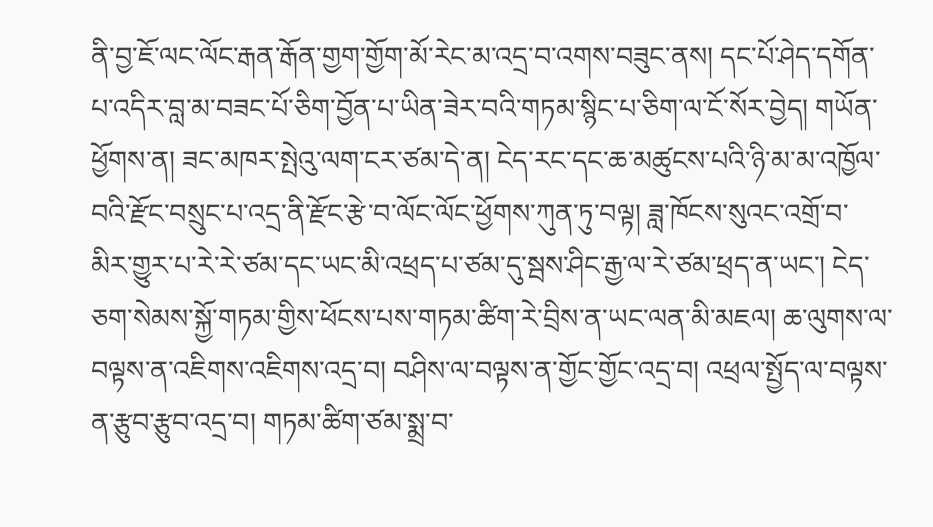ནི་བྱ་ཇོ་ལང་ལོང་རྒན་རྒོན་གྱག་གྱོག་མོ་རེང་མ་འདྲ་བ་འགས་བཟུང་ནས། དང་པོ་ཤེད་དགོན་པ་འདིར་བླ་མ་བཟང་པོ་ཅིག་བྱོན་པ་ཡིན་ཟེར་བའི་གཏམ་སྙིང་པ་ཅིག་ལ་ངོ་སོར་བྱེད། གཡོན་ཕྱོགས་ན། ཟང་མཁར་སྤེའུ་ལག་ངར་ཙམ་དེ་ན། ངེད་རང་དང་ཆ་མཚུངས་པའི་ཉི་མ་མ་འཁྱོལ་བའི་རྫོང་བསྲུང་པ་འདྲ་ནི་རྫོང་རྩེ་བ་ལོང་ལོང་ཕྱོགས་ཀུན་ཏུ་བལྟ། ཟླ་ཁོངས་སུའང་འགྲོ་བ་མིར་གྱུར་པ་རེ་རེ་ཙམ་དང་ཡང་མི་འཕྲད་པ་ཙམ་དུ་སྦས་ཤིང་རྒྱ་ལ་རེ་ཙམ་ཕྲད་ན་ཡང་། ངེད་ཅག་སེམས་སྐྱོ་གཏམ་གྱིས་ཕོངས་པས་གཏམ་ཚིག་རེ་བྲིས་ན་ཡང་ལན་མི་མཇལ། ཆ་ལུགས་ལ་བལྟས་ན་འཇིགས་འཇིགས་འདྲ་བ། བཤིས་ལ་བལྟས་ན་གྱོང་གྱོང་འདྲ་བ། འཕྲལ་སྤྱོད་ལ་བལྟས་ན་རྩུབ་རྩུབ་འདྲ་བ། གཏམ་ཚིག་ཙམ་སྨྲ་བ་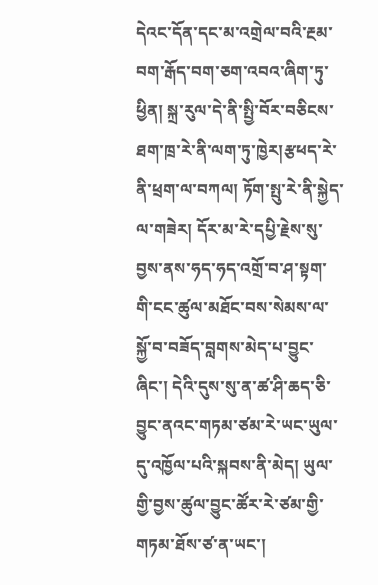དེའང་དོན་དང་མ་འགྲེལ་བའི་རྔམ་བག་རྒོད་བག་ཅག་འབའ་ཞིག་ཏུ་ཕྱིན། སྐྲ་རུལ་དེ་ནི་སྤྱི་བོར་བཅིངས་ཐག་ཁྲ་རེ་ནི་ལག་ཏུ་ཁྱེར།རྩཕད་རེ་ནི་ཕྲག་ལ་བཀལ། ཏོག་སྤུ་རེ་ནི་སྐྱེད་ལ་གཟེར། དོར་མ་རེ་དཔྱི་རྗེས་སུ་བྱས་ནས་ཧད་ཧད་འགྲོ་བ་ཤ་སྟག་གི་ངང་ཚུལ་མཐོང་བས་སེམས་ལ་སྐྱོ་བ་བཟོད་བླགས་མེད་པ་བྱུང་ཞིང་། དེའི་དུས་སུ་ན་ཚ་ཤི་ཆད་ཅི་བྱུང་ནའང་གཏམ་ཙམ་རེ་ཡང་ཡུལ་དུ་འཁྱོལ་པའི་སྐབས་ནི་མེད། ཡུལ་གྱི་བྱས་ཚུལ་བྱུང་ཚོར་རེ་ཙམ་གྱི་གཏམ་ཐོས་ཙ་ན་ཡང་།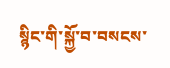སྙིང་གི་སྐྱོ་བ་བསངས་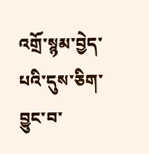འགྲོ་སྙམ་བྱེད་པའི་དུས་ཅིག་བྱུང་བ་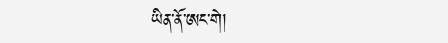ཡིན་ནོ་ཨང་གེ།